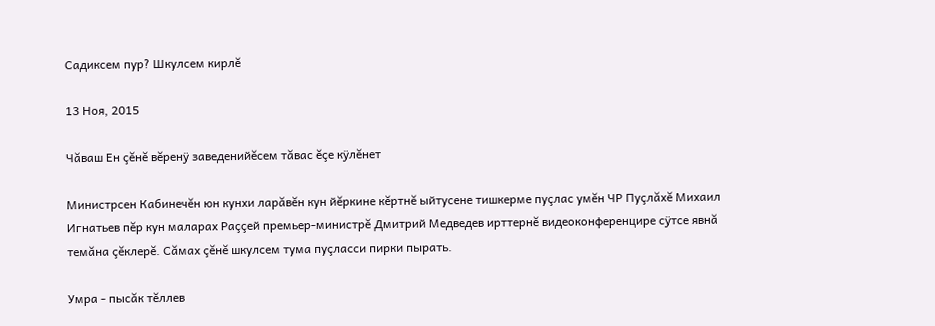Садиксем пур? Шкулсем кирлĕ

13 Ноя, 2015

Чăваш Ен çĕнĕ вĕренÿ заведенийĕсем тăвас ĕçе кÿлĕнет

Министрсен Кабинечĕн юн кунхи ларăвĕн кун йĕркине кĕртнĕ ыйтусене тишкерме пуçлас умĕн ЧР Пуçлăхĕ Михаил Игнатьев пĕр кун маларах Раççей премьер-министрĕ Дмитрий Медведев ирттернĕ видеоконференцире сÿтсе явнă темăна çĕклерĕ. Сăмах çĕнĕ шкулсем тума пуçласси пирки пырать.

Умра - пысăк тĕллев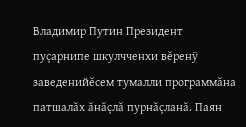Владимир Путин Президент пуçарнипе шкулчченхи вĕренÿ заведенийĕсем тумалли программăна патшалăх ăнăçлă пурнăçланă. Паян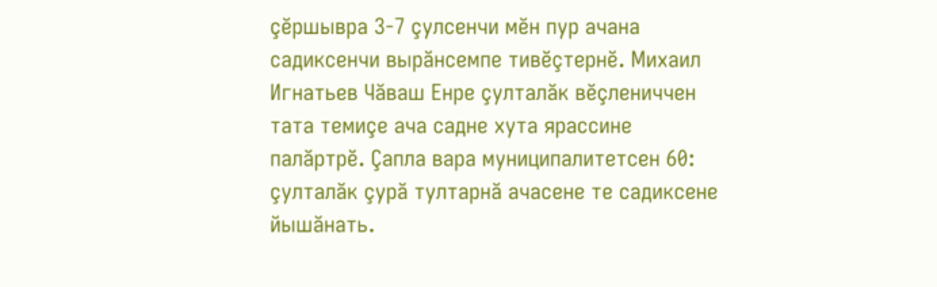çĕршывра 3-7 çулсенчи мĕн пур ачана садиксенчи вырăнсемпе тивĕçтернĕ. Михаил Игнатьев Чăваш Енре çулталăк вĕçлениччен тата темиçе ача садне хута ярассине палăртрĕ. Çапла вара муниципалитетсен 60: çулталăк çурă тултарнă ачасене те садиксене йышăнать.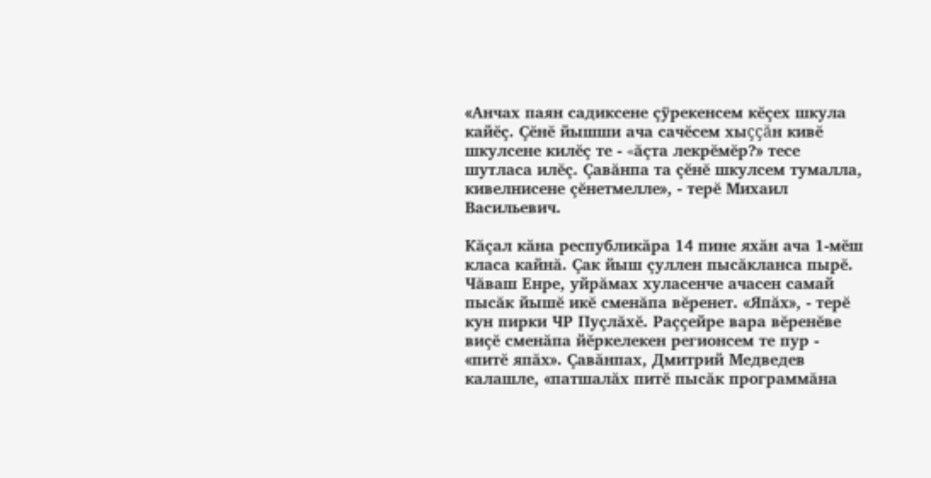«Анчах паян садиксене çÿрекенсем кĕçех шкула кайĕç. Çĕнĕ йышши ача сачĕсем хыççăн кивĕ шкулсене килĕç те - «ăçта лекрĕмĕр?» тесе шутласа илĕç. Çавăнпа та çĕнĕ шкулсем тумалла, кивелнисене çĕнетмелле», - терĕ Михаил Васильевич.

Кăçал кăна республикăра 14 пине яхăн ача 1-мĕш класа кайнă. Çак йыш çуллен пысăкланса пырĕ. Чăваш Енре, уйрăмах хуласенче ачасен самай пысăк йышĕ икĕ сменăпа вĕренет. «Япăх», - терĕ кун пирки ЧР Пуçлăхĕ. Раççейре вара вĕренĕве виçĕ сменăпа йĕркелекен регионсем те пур - «питĕ япăх». Çавăнпах, Дмитрий Медведев калашле, «патшалăх питĕ пысăк программăна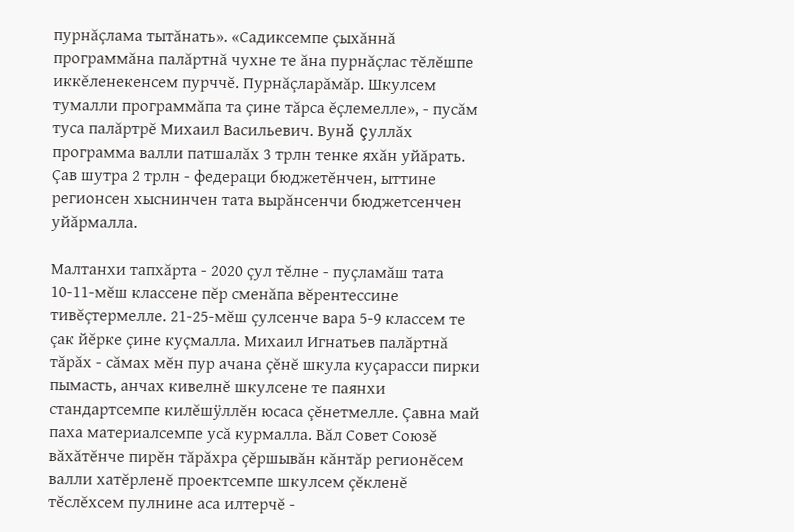пурнăçлама тытăнать». «Садиксемпе çыхăннă программăна палăртнă чухне те ăна пурнăçлас тĕлĕшпе иккĕленекенсем пурччĕ. Пурнăçларăмăр. Шкулсем тумалли программăпа та çине тăрса ĕçлемелле», - пусăм туса палăртрĕ Михаил Васильевич. Вунă çуллăх программа валли патшалăх 3 трлн тенке яхăн уйăрать. Çав шутра 2 трлн - федераци бюджетĕнчен, ыттине регионсен хыснинчен тата вырăнсенчи бюджетсенчен уйăрмалла.

Малтанхи тапхăрта - 2020 çул тĕлне - пуçламăш тата 10-11-мĕш классене пĕр сменăпа вĕрентессине тивĕçтермелле. 21-25-мĕш çулсенче вара 5-9 классем те çак йĕрке çине куçмалла. Михаил Игнатьев палăртнă тăрăх - сăмах мĕн пур ачана çĕнĕ шкула куçарасси пирки пымасть, анчах кивелнĕ шкулсене те паянхи стандартсемпе килĕшÿллĕн юсаса çĕнетмелле. Çавна май паха материалсемпе усă курмалла. Вăл Совет Союзĕ вăхăтĕнче пирĕн тăрăхра çĕршывăн кăнтăр регионĕсем валли хатĕрленĕ проектсемпе шкулсем çĕкленĕ тĕслĕхсем пулнине аса илтерчĕ -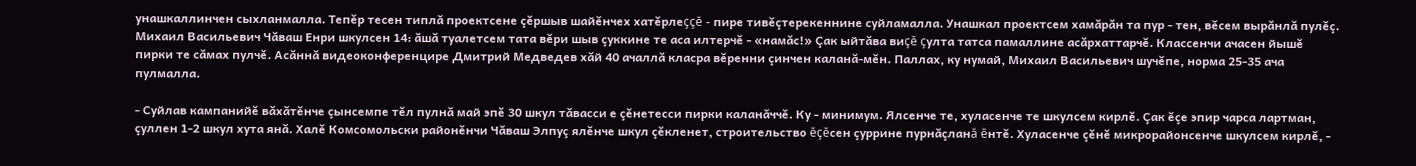унашкаллинчен сыхланмалла. Тепĕр тесен типлă проектсене çĕршыв шайĕнчех хатĕрлеççĕ - пире тивĕçтерекеннине суйламалла. Унашкал проектсем хамăрăн та пур - тен, вĕсем вырăнлă пулĕç. Михаил Васильевич Чăваш Енри шкулсен 14: ăшă туалетсем тата вĕри шыв çуккине те аса илтерчĕ - «намăс!» Çак ыйтăва виçĕ çулта татса памаллине асăрхаттарчĕ. Классенчи ачасен йышĕ пирки те сăмах пулчĕ. Асăннă видеоконференцире Дмитрий Медведев хăй 40 ачаллă класра вĕренни çинчен каланă-мĕн. Паллах, ку нумай, Михаил Васильевич шучĕпе, норма 25-35 ача пулмалла.

- Суйлав кампанийĕ вăхăтĕнче çынсемпе тĕл пулнă май эпĕ 30 шкул тăвасси е çĕнетесси пирки каланăччĕ. Ку - минимум. Ялсенче те, хуласенче те шкулсем кирлĕ. Çак ĕçе эпир чарса лартман, çуллен 1-2 шкул хута янă. Халĕ Комсомольски районĕнчи Чăваш Элпуç ялĕнче шкул çĕкленет, строительство ĕçĕсен çуррине пурнăçланă ĕнтĕ. Хуласенче çĕнĕ микрорайонсенче шкулсем кирлĕ, -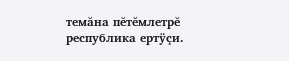темăна пĕтĕмлетрĕ республика ертÿçи.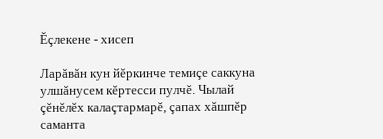Ĕçлекене - хисеп

Ларăвăн кун йĕркинче темиçе саккуна улшăнусем кĕртесси пулчĕ. Чылай çĕнĕлĕх калаçтармарĕ, çапах хăшпĕр саманта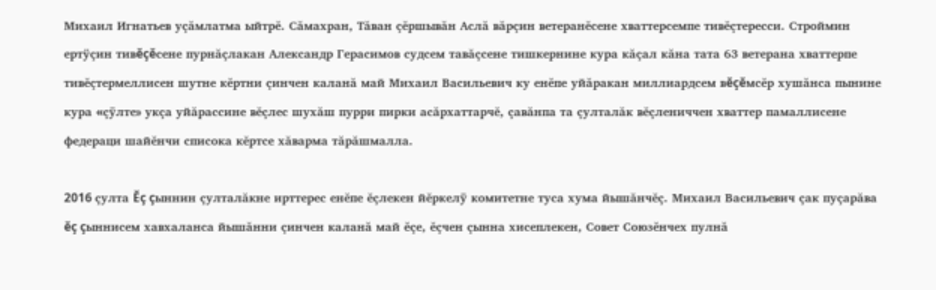Михаил Игнатьев уçăмлатма ыйтрĕ. Сăмахран, Тăван çĕршывăн Аслă вăрçин ветеранĕсене хваттерсемпе тивĕçтересси. Строймин ертÿçин тивĕçĕсене пурнăçлакан Александр Герасимов судсем тавăçсене тишкернине кура кăçал кăна тата 63 ветерана хваттерпе тивĕçтермеллисен шутне кĕртни çинчен каланă май Михаил Васильевич ку енĕпе уйăракан миллиардсем вĕçĕмсĕр хушăнса пынине кура «çÿлте» укçа уйăрассине вĕçлес шухăш пурри пирки асăрхаттарчĕ, çавăнпа та çулталăк вĕçлениччен хваттер памаллисене федераци шайĕнчи списока кĕртсе хăварма тăрăшмалла.

2016 çулта Ĕç çыннин çулталăкне ирттерес енĕпе ĕçлекен йĕркелÿ комитетне туса хума йышăнчĕç. Михаил Васильевич çак пуçарăва ĕç çыннисем хавхаланса йышăнни çинчен каланă май ĕçе, ĕçчен çынна хисеплекен, Совет Союзĕнчех пулнă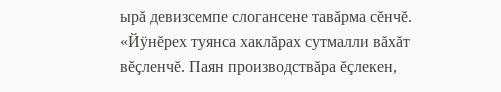ырă девизсемпе слогансене тавăрма сĕнчĕ. «Йÿнĕрех туянса хаклăрах сутмалли вăхăт вĕçленчĕ. Паян производствăра ĕçлекен,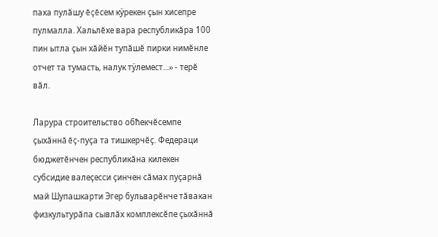паха пулăшу ĕçĕсем кÿрекен çын хисепре пулмалла. Хальлĕхе вара республикăра 100 пин ытла çын хăйĕн тупăшĕ пирки нимĕнле отчет та тумасть, налук тÿлемест...» - терĕ вăл.

Ларура строительство обћекчĕсемпе çыхăннă ĕç-пуçа та тишкерчĕç. Федераци бюджетĕнчен республикăна килекен субсидие валеçесси çинчен сăмах пуçарнă май Шупашкарти Эгер бульварĕнче тăвакан физкультурăпа сывлăх комплексĕпе çыхăннă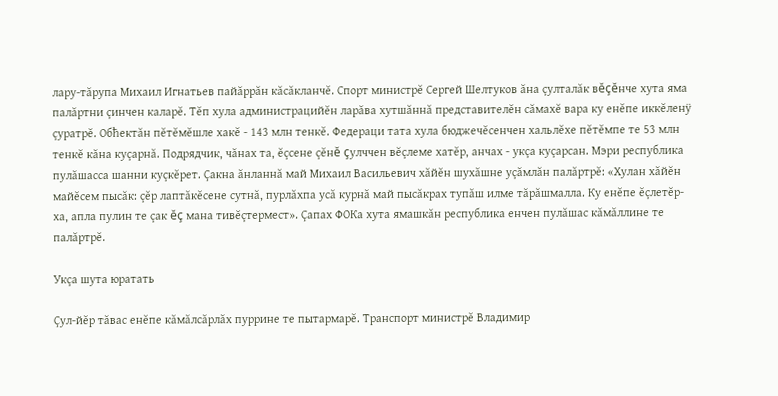лару-тăрупа Михаил Игнатьев пайăррăн кăсăкланчĕ. Спорт министрĕ Сергей Шелтуков ăна çулталăк вĕçĕнче хута яма палăртни çинчен каларĕ. Тĕп хула администрацийĕн ларăва хутшăннă представителĕн сăмахĕ вара ку енĕпе иккĕленÿ çуратрĕ. Обћектăн пĕтĕмĕшле хакĕ - 143 млн тенкĕ. Федераци тата хула бюджечĕсенчен хальлĕхе пĕтĕмпе те 53 млн тенкĕ кăна куçарнă. Подрядчик, чăнах та, ĕçсене çĕнĕ çулччен вĕçлеме хатĕр, анчах - укçа куçарсан. Мэри республика пулăшасса шанни куçкĕрет. Çакна ăнланнă май Михаил Васильевич хăйĕн шухăшне уçăмлăн палăртрĕ: «Хулан хăйĕн майĕсем пысăк: çĕр лаптăкĕсене сутнă, пурлăхпа усă курнă май пысăкрах тупăш илме тăрăшмалла. Ку енĕпе ĕçлетĕр-ха, апла пулин те çак ĕç мана тивĕçтермест». Çапах ФОКа хута ямашкăн республика енчен пулăшас кăмăллине те палăртрĕ.

Укçа шута юратать

Çул-йĕр тăвас енĕпе кăмăлсăрлăх пуррине те пытармарĕ. Транспорт министрĕ Владимир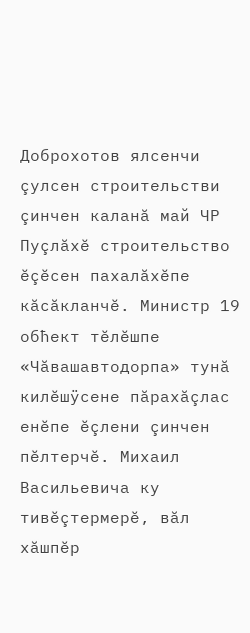Доброхотов ялсенчи çулсен строительстви çинчен каланă май ЧР Пуçлăхĕ строительство ĕçĕсен пахалăхĕпе кăсăкланчĕ. Министр 19 обћект тĕлĕшпе «Чăвашавтодорпа» тунă килĕшÿсене пăрахăçлас енĕпе ĕçлени çинчен пĕлтерчĕ. Михаил Васильевича ку тивĕçтермерĕ, вăл хăшпĕр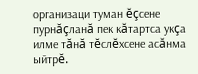организаци туман ĕçсене пурнăçланă пек кăтартса укçа илме тăнă тĕслĕхсене асăнма ыйтрĕ.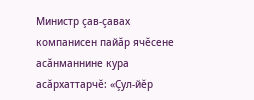Министр çав-çавах компанисен пайăр ячĕсене асăнманнине кура асăрхаттарчĕ: «Çул-йĕр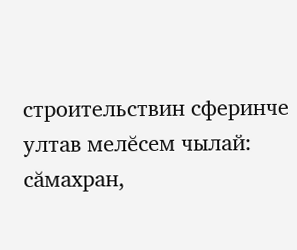строительствин сферинче ултав мелĕсем чылай: сăмахран,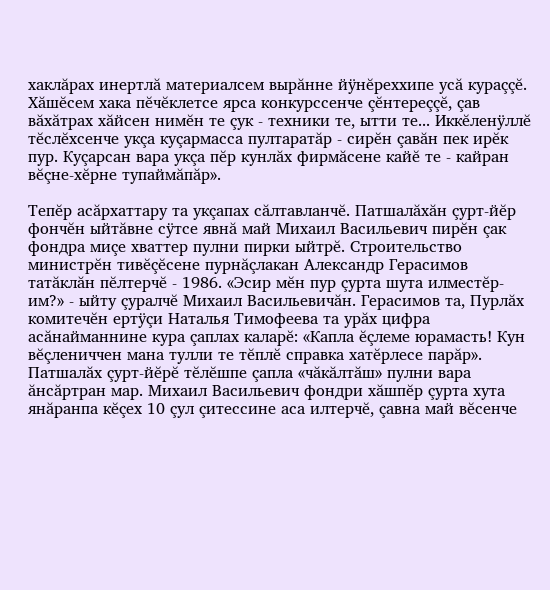хаклăрах инертлă материалсем вырăнне йÿнĕреххипе усă кураççĕ. Хăшĕсем хака пĕчĕклетсе ярса конкурссенче çĕнтереççĕ, çав вăхăтрах хăйсен нимĕн те çук - техники те, ытти те... Иккĕленÿллĕ тĕслĕхсенче укçа куçармасса пултаратăр - сирĕн çавăн пек ирĕк пур. Куçарсан вара укçа пĕр кунлăх фирмăсене кайĕ те - кайран вĕçне-хĕрне тупаймăпăр».

Тепĕр асăрхаттару та укçапах сăлтавланчĕ. Патшалăхăн çурт-йĕр фончĕн ыйтăвне сÿтсе явнă май Михаил Васильевич пирĕн çак фондра миçе хваттер пулни пирки ыйтрĕ. Строительство министрĕн тивĕçĕсене пурнăçлакан Александр Герасимов татăклăн пĕлтерчĕ - 1986. «Эсир мĕн пур çурта шута илместĕр-им?» - ыйту çуралчĕ Михаил Васильевичăн. Герасимов та, Пурлăх комитечĕн ертÿçи Наталья Тимофеева та урăх цифра асăнайманнине кура çаплах каларĕ: «Капла ĕçлеме юрамасть! Кун вĕçлениччен мана тулли те тĕплĕ справка хатĕрлесе парăр». Патшалăх çурт-йĕрĕ тĕлĕшпе çапла «чăкăлтăш» пулни вара ăнсăртран мар. Михаил Васильевич фондри хăшпĕр çурта хута янăранпа кĕçех 10 çул çитессине аса илтерчĕ, çавна май вĕсенче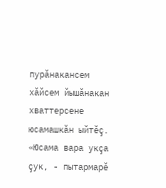пурăнакансем хăйсем йышăнакан хваттерсене юсамашкăн ыйтĕç. «Юсама вара укçа çук, - пытармарĕ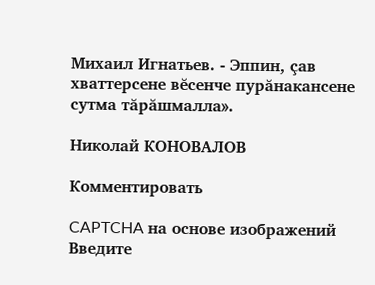Михаил Игнатьев. - Эппин, çав хваттерсене вĕсенче пурăнакансене сутма тăрăшмалла».

Николай КОНОВАЛОВ

Комментировать

CAPTCHA на основе изображений
Введите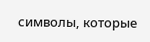символы, которые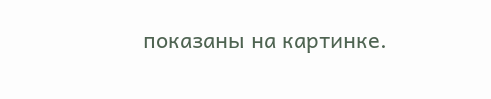показаны на картинке.